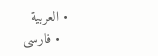• العربية
  • فارسی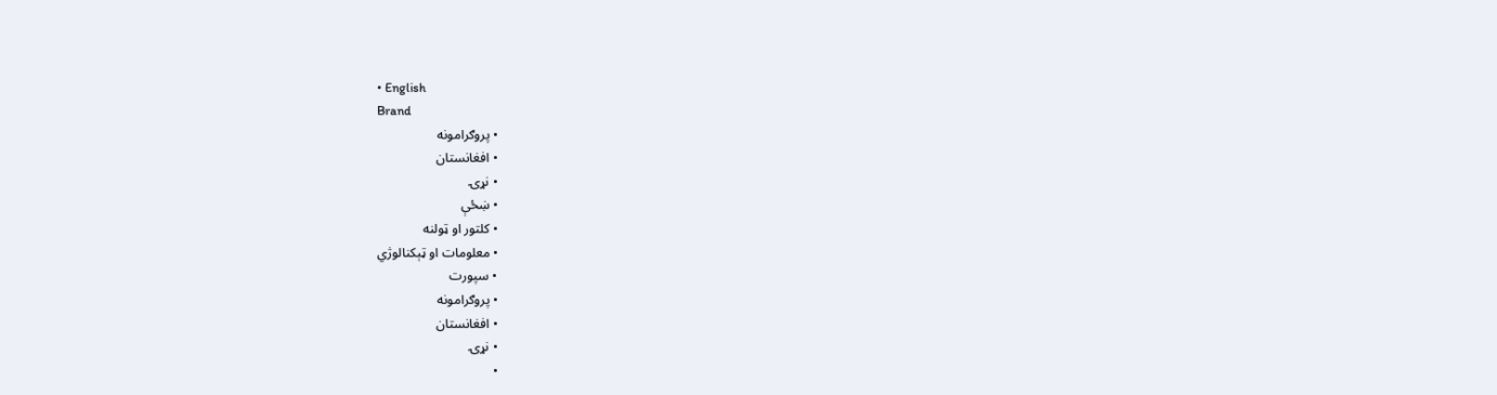• English
Brand
  • پروګرامونه
  • افغانستان
  • نړۍ
  • ښځې
  • کلتور او ټولنه
  • معلومات او ټېکنالوژي
  • سپورت
  • پروګرامونه
  • افغانستان
  • نړۍ
  •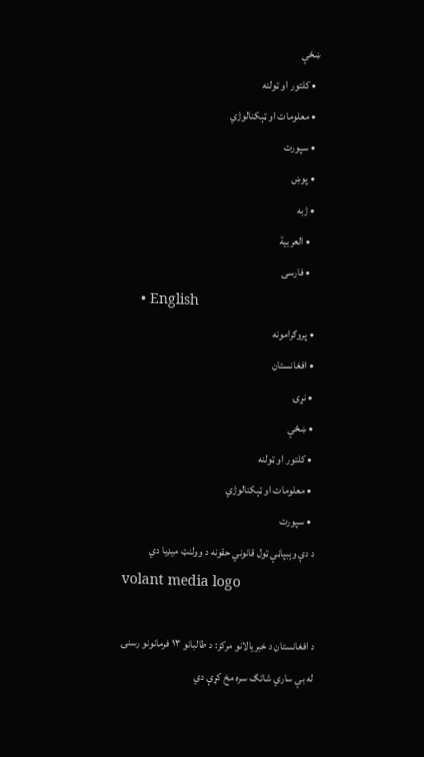ښځې
  • کلتور او ټولنه
  • معلومات او ټېکنالوژي
  • سپورت
  • پوښ
  • ژبه
    • العربية
    • فارسی
    • English
  • پروګرامونه
  • افغانستان
  • نړۍ
  • ښځې
  • کلتور او ټولنه
  • معلومات او ټېکنالوژي
  • سپورت
د دې وېبپاڼې ټول قانوني حقونه د وولنټ میډیا دي
volant media logo

د افغانستان د خبریالانو مرکز: د طالبانو ۱۳ فرمانونو رسنۍ له بې ساري شاتګ سره مخ کړې دي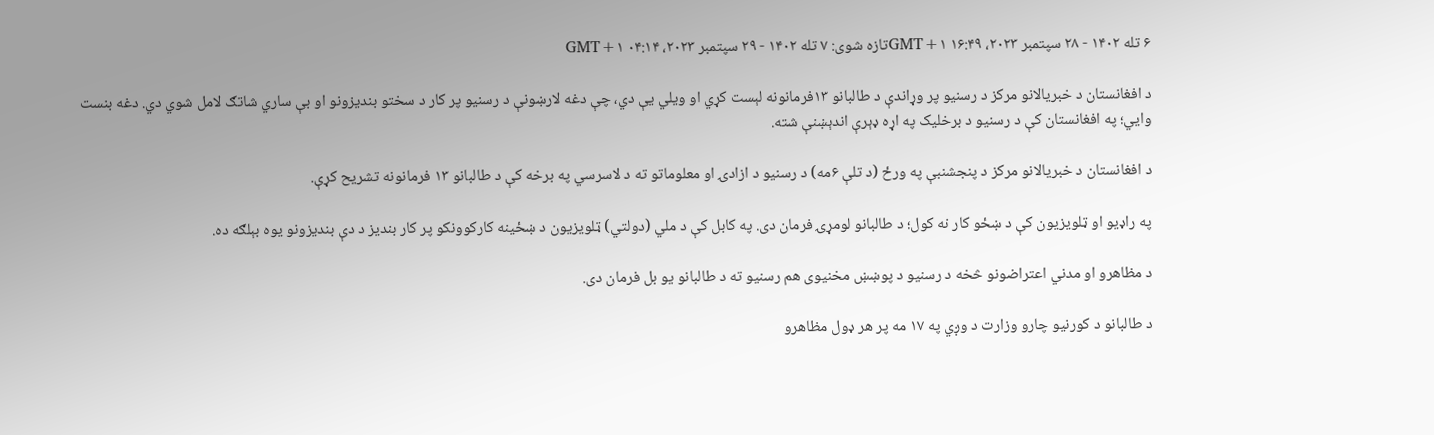۶ تله ۱۴۰۲ - ۲۸ سپتمبر ۲۰۲۳، ۱۶:۴۹ GMT+۱تازه شوی: ۷ تله ۱۴۰۲ - ۲۹ سپتمبر ۲۰۲۳، ۰۴:۱۴ GMT+۱

د افغانستان د خبریالانو مرکز د رسنیو پر وړاندې د طالبانو ۱۳فرمانونه لېست کړي او ویلي یې دي، چې دغه لارښونې د رسنیو پر کار د سختو بندیزونو او بې ساري شاتګ لامل شوي دي. دغه بنست وايي؛ په افغانستان کې د رسنیو د برخلیک په اړه ډېرې اندېښنې شته.

د افغانستان د خبریالانو مرکز د پنجشنبې په ورځ (د تلې ۶مه) د رسنیو د ازادۍ او معلوماتو ته د لاسرسي په برخه کې د طالبانو ۱۳ فرمانونه تشریح کړې.

په راډیو او ټلویزیون کې د ښځو کار نه کول؛ د طالبانو لومړۍ فرمان دی. په کابل کې د ملي (دولتي) ټلویزیون د ښځینه کارکوونکو پر کار بندیز د دې بندیزونو یوه بېلګه ده.

د مظاهرو او مدني اعتراضونو څخه د رسنیو د پوښښ مخنیوی هم رسنیو ته د طالبانو یو بل فرمان دی.

د طالبانو د کورنیو چارو وزارت د وږي په ۱۷ مه پر هر ډول مظاهرو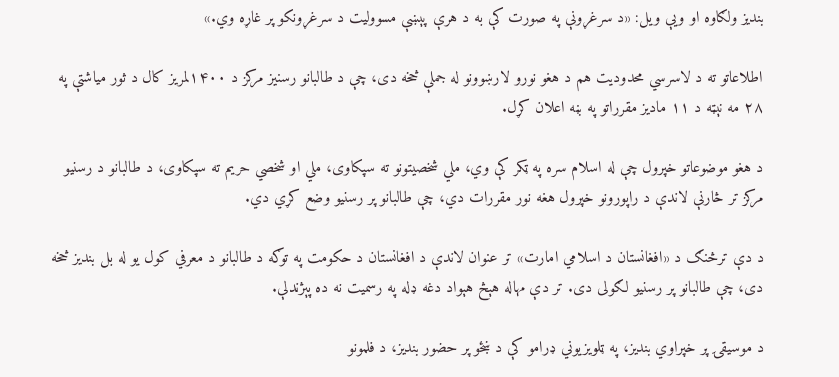بندیز ولګاوه او ویې ویل: «د سرغړونې په صورت کې به د هرې پېښې مسوولیت د سرغړونکو پر غاړه وي.»

اطلاعاتو ته د لاسرسي محدودیت هم د هغو نورو لارښوونو له جملې څخه دی، چې د طالبانو رسنیز مرکز د ۱۴۰۰لمریز کال د ثور میاشتې په ۲۸ مه نېټه د ۱۱ مادیز مقرراتو په بڼه اعلان کړل.

د هغو موضوعاتو خپرول چې له اسلام سره په ټکر کې وي، ملي شخصیتونو ته سپکاوی، ملي او شخصي حریم ته سپکاوی، د طالبانو د رسنیو مرکز تر څارنې لاندې د راپورونو خپرول هغه نور مقررات دي، چې طالبانو پر رسنیو وضع کړي دي.

د دې ترڅنګ د «افغانستان د اسلامي امارت» تر عنوان لاندې د افغانستان د حکومت په توګه د طالبانو د معرفي کول یو له بل بندیز څخه دی، چې طالبانو پر رسنیو لګولی دی. تر دې مهاله هېڅ هېواد دغه ډله په رسمیت نه ده پېژندلې.

د موسیقۍ پر خپراوي بندیز، په ټلویزیوني ډرامو کې د ښځو پر حضور بندیز، د فلمونو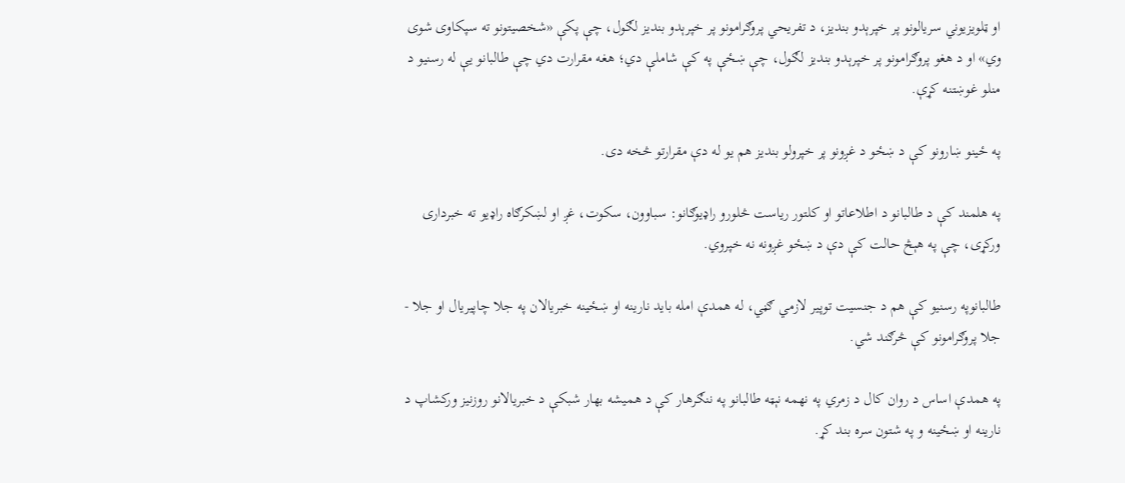او ټلویزیوني سریالونو پر خپرېدو بندیز، د تفریحي پروګرامونو پر خپرېدو بندیز لګول، چې پکې «شخصیتونو ته سپکاوی شوی وي» او د هغو پروګرامونو پر خپرېدو بندیز لګول، چې ښځې په کې شاملې دي؛ هغه مقرارت دي چې طالبانو یې له رسنیو د منلو غوښتنه کړې.

په ځینو ښارونو کې د ښځو د غږونو پر خپرولو بندیز هم یو له دې مقرارتو څخه دی.

په هلمند کې د طالبانو د اطلاعاتو او کلتور ریاست څلورو راډیوګانو: سباوون، سکوت، غږ او لښکرګاه راډیو ته خبرداری ورکړی، چې په هېڅ حالت کې دې د ښځو غږونه نه خپروي.

طالبانوپه رسنیو کې هم د جنسیت توپیر لازمي ګڼي، له همدې امله باید نارینه او ښځینه خبریالان په جلا چاپیریال او جلا - جلا پروګرامونو کې څرګند شي.

په همدې اساس د روان کال د زمري په نهمه نېټه طالبانو په ننګرهار کې د همیشه بهار شبکې د خبریالانو روزنیز ورکشاپ د نارینه او ښځینه و په شتون سره بند کړ.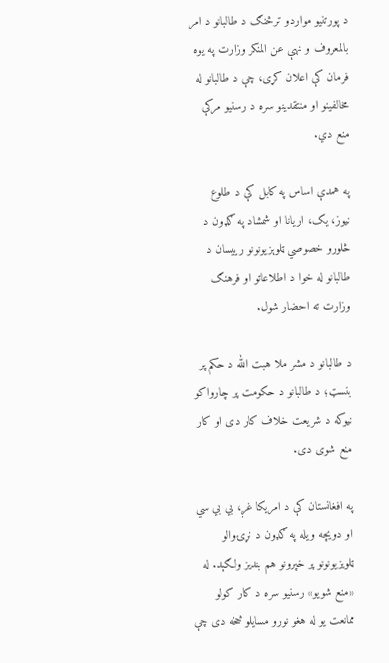د پورتنیو مواردو ترڅنګ د طالبانو د امر بالمعروف و نهې عن المنکر وزارت په یوه فرمان کې اعلان کړی، چې د طالبانو له مخالفینو او منتقدینو سره د رسنیو مرکې منع دي.

په همدې اساس په کابل کې د طلوع نیوز، يک، اريانا او شمشاد په ګډون د څلورو خصوصي ټلوېزيونونو رييسان د طالبانو له خوا د اطلاعاتو او فرهنګ وزارت ته احضار شول.

د طالبانو د مشر ملا هبت الله د حکم پر بنسټ؛ د طالبانو د حکومت پر چارواکو نیوکه د شریعت خلاف کار دی او کار منع شوی دی.

په افغانستان کې د امریکا غږ، بي بي سي او دویچه ویله په ګډون د نړۍوالو ټلویزیونونو پر خپرونو هم بندیز ولګېد. له «منع شویو» رسنیو سره د کار کولو ممانعت یو له هغو نورو مسایلو څخه دی چې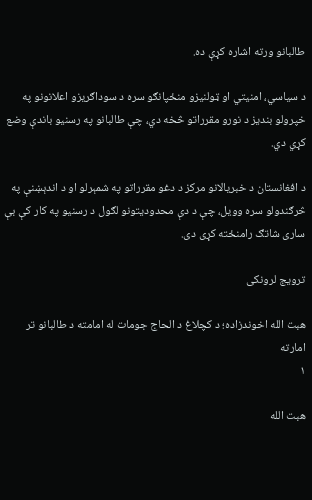طالبانو ورته اشاره کړې ده.

د سیاسي، امنیتي او ټولنیزو منځپانګو سره د سوداګریزو اعلانونو په خپرولو بندیز د نورو مقرراتو څخه دي، چې طالبانو په رسنیو باندې وضع کړي دي.

د افغانستان د خبريالانو مرکز د دغو مقرراتو په شمېرلو او د اندېښنې په څرګندولو سره وويل، چې د دې محدوديتونو لګول د رسنيو په کار کې بې ساری شاتګ رامنځته کړى دى.

ترویج لرونکی

هبت الله اخوندزاده؛ د کچلاغ د الحاج جومات له امامته د طالبانو تر امارته
۱

هبت الله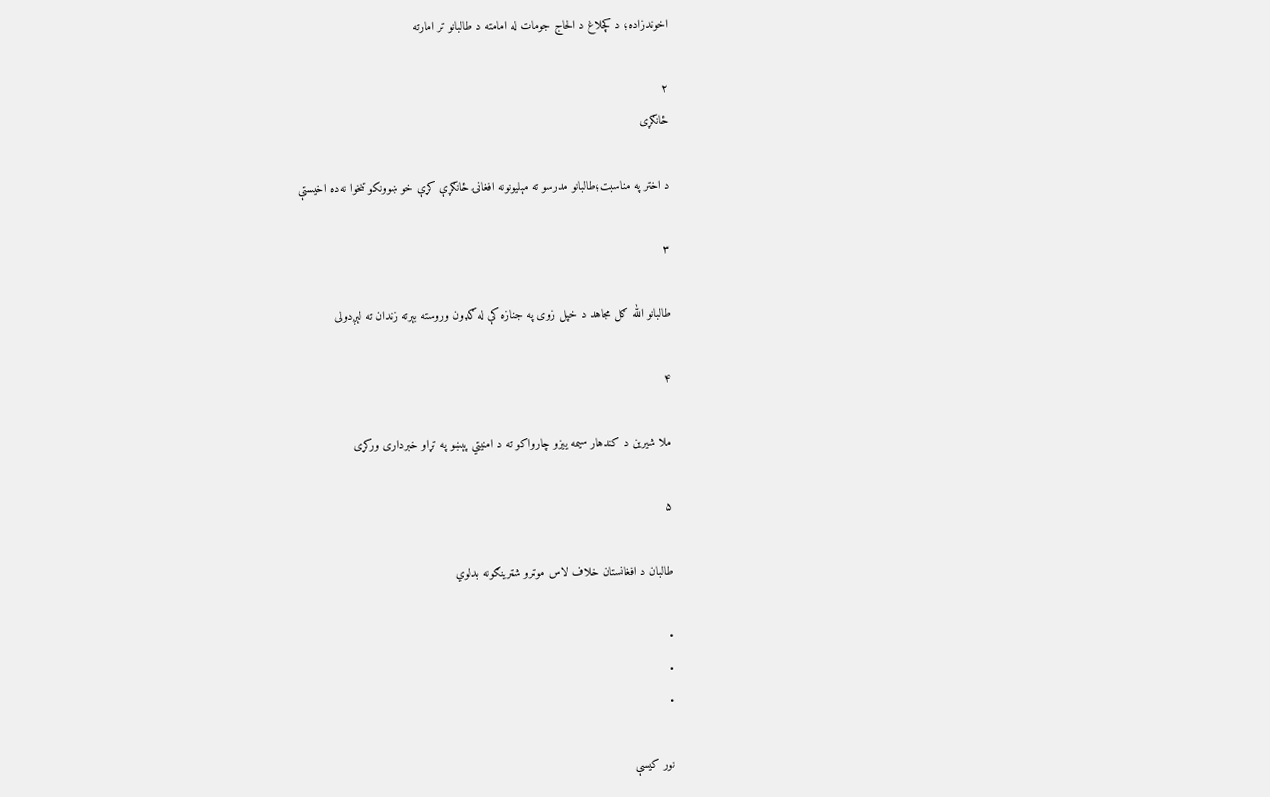اخوندزاده؛ د کچلاغ د الحاج جومات له امامته د طالبانو تر امارته

۲
ځانګړی

د اختر په مناسبت؛طالبانو مدرسو ته مېلیونونه افغانۍ ځانګړې کړې خو ښوونکو تنخوا نه‌ده اخیستې

۳

طالبانو الله ګل مجاهد د خپل زوی په جنازه کې له ګډون وروسته بېرته زندان ته لېږدولی

۴

ملا شیرین د کندهار سیمه ییزو چارواکو ته د امنیتي پېښو په تړاو خبرداری ورکړی

۵

طالبان د افغانستان خلاف لاس موټرو شټرینګونه بدلوي

•
•
•

نور کیسې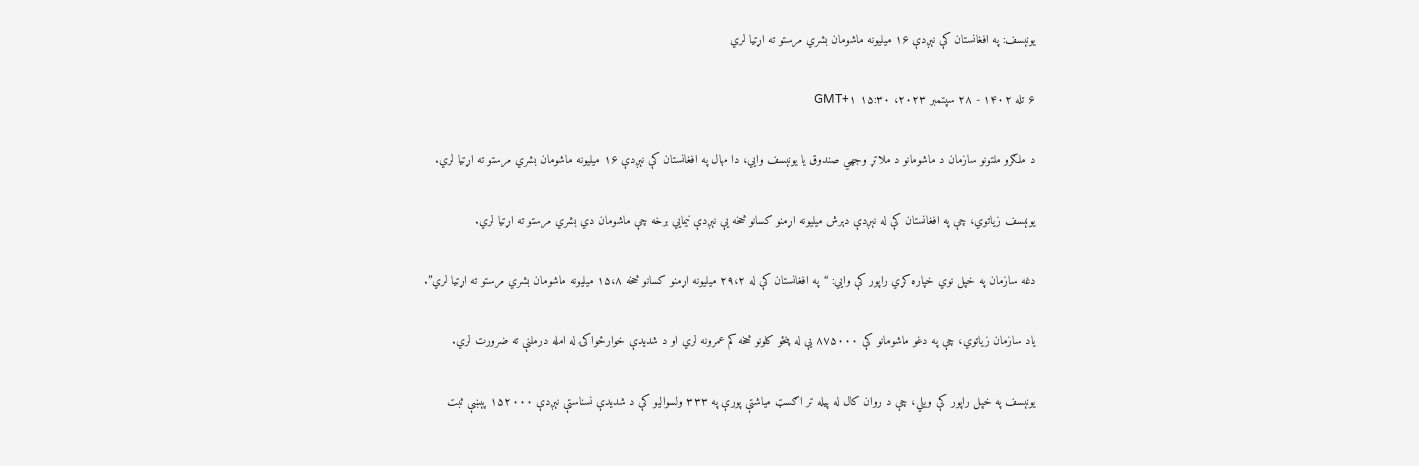یونېسف: په افغانستان کې نېږدې ۱۶ میلیونه ماشومان بشري مرستو ته اړتیا لري

۶ تله ۱۴۰۲ - ۲۸ سپتمبر ۲۰۲۳، ۱۵:۳۰ GMT+۱

د ملګرو ملتونو سازمان د ماشومانو د ملاتړ وجهي صندوق یا یونېسف وايي، دا مهال په افغانستان کې نېږدې ۱۶ میلیونه ماشومان بشري مرستو ته اړتیا لري.

یونېسف زیاتوي، چې په افغانستان کې له نېږدې دېرش میلیونه اړمنو کسانو څخه یې نېږدې نیمايي برخه چې ماشومان دي بشري مرستو ته اړتیا لري.

دغه سازمان په خپل نوي خپاره کړي راپور کې وايي: “په افغانستان کې له ۲۹،۲ میلیونه اړمنو کسانو څخه ۱۵،۸ میلیونه ماشومان بشري مرستو ته اړتیا لري”.

یاد سازمان زیاتوي، چې په دغو ماشومانو کې ۸۷۵۰۰۰ یې له پنځو کلونو څخه کم عمرونه لري او د شدیدې خوارځواکۍ له امله درملنې ته ضرورت لري.

یونېسف په خپل راپور کې ویلي، چې د روان کال له پیله تر اګسټ میاشتې پورې په ۳۳۳ ولسوالیو کې د شدیدې نسناستې نېږدې ۱۵۲۰۰۰ پېښې ثبت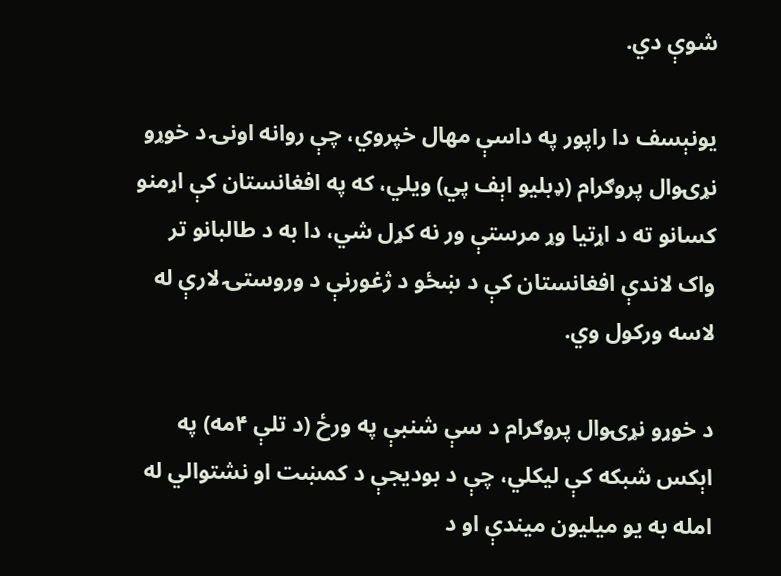شوې دي.

یونېسف دا راپور په داسې مهال خپروي، چې روانه اونۍ د خوړو نړۍوال پروګرام (ډبلیو اېف پي) ویلي، که په افغانستان کې اړمنو کسانو ته د اړتیا وړ مرستې ور نه کړل شي، دا به د طالبانو تر واک لاندې افغانستان کې د ښځو د ژغورنې د وروستۍ لارې له لاسه ورکول وي.

د خوړو نړۍوال پروګرام د سې شنبې په ورځ (د تلې ۴مه) په اېکس شبکه کې لیکلي، چې د بودیجې د کمښت او نشتوالي له امله به یو میلیون میندې او د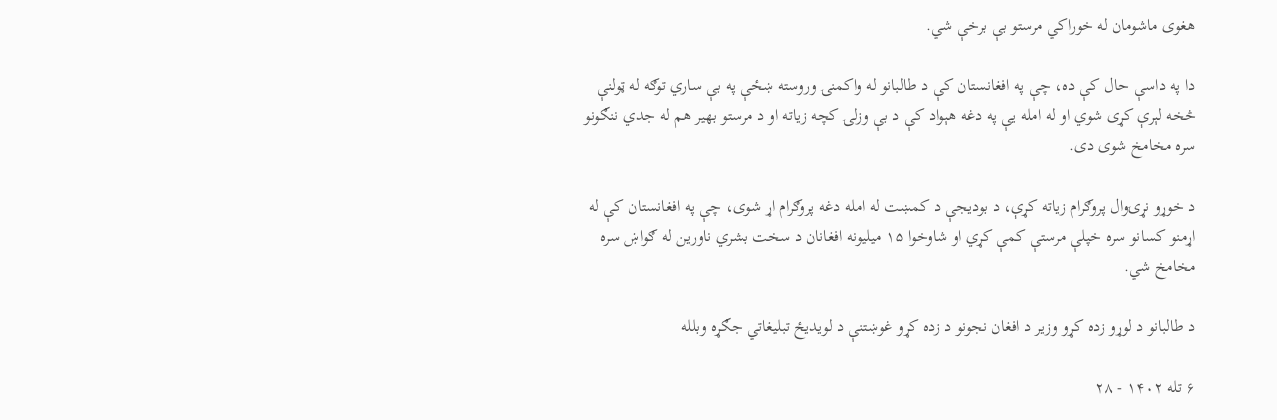هغوی ماشومان له خوراکي مرستو بې برخې شي.

دا په داسې حال کې ده، چې په افغانستان کې د طالبانو له واکمنۍ وروسته ښځې په بې ساري توګه له ټولنې څخه لېرې کړی شوي او له امله یې په دغه هېواد کې د بې ‌وزلۍ کچه زیاته او د مرستو بهیر هم له جدي ننګونو سره مخامخ شوی دی.

د خوړو نړۍوال پروګرام زیاته کړې، د بودیجې د کمښت له امله دغه پروګرام اړ شوی، چې په افغانستان کې له اړمنو کسانو سره خپلې مرستې کمې کړي او شاوخوا ۱۵ میلیونه افغانان د سخت بشري ناورین له ګواښ سره مخامخ شي.

د طالبانو د لوړو زده کړو وزیر د افغان نجونو د زده کړو غوښتنې د لویدیځ تبلیغاتي جګړه وبلله

۶ تله ۱۴۰۲ - ۲۸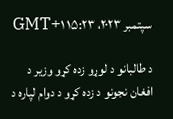سپتمبر ۲۰۲۳، ۱۵:۲۳ GMT+۱

د طالبانو د لوړو زده کړو وزیر د افغان نجونو د زده کړو د دوام لپاره د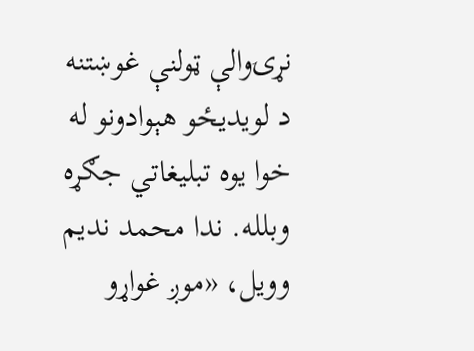نړۍوالې ټولنې غوښتنه د لویدیځو هېوادونو له خوا یوه تبلیغاتي جګړه وبلله. ندا محمد ندیم وویل، «موږ غواړو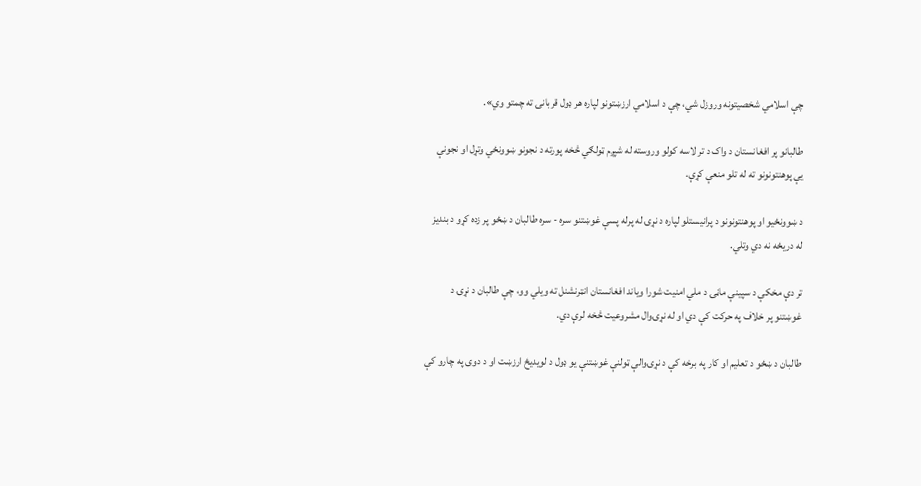چې اسلامي شخصیتونه وروزل شي، چې د اسلامي ارزښتونو لپاره هر ډول قربانۍ ته چمتو وي».

طالبانو پر افغانستان د واک د تر لاسه کولو وروسته له شپږم ټولګي څخه پورته د نجونو ښوونځي وتړل او نجونې یې پوهنتونونو ته له تلو منعې کړې.

د ښوونځيو او پوهنتونونو د پرانیستلو لپاره د نړۍ له پرله پسې غوښتنو سره - سره طالبان د ښځو پر زده کړو د بندیز له دریځه نه دي وتلي.

تر دې مخکې د سپینې ماڼۍ د ملي امنیت شورا ویاند افغانستان انټرنشنل ته ویلي وو، چې طالبان د نړۍ د غوښتنو پر خلاف په حرکت کې دي او له نړۍوال مشروعیت څخه لرې دي.

طالبان د ښځو د تعلیم او کار په برخه کې د نړۍوالې ټولنې غوښتنې یو ډول د لویدیځ ارزښت او د دوی په چارو کې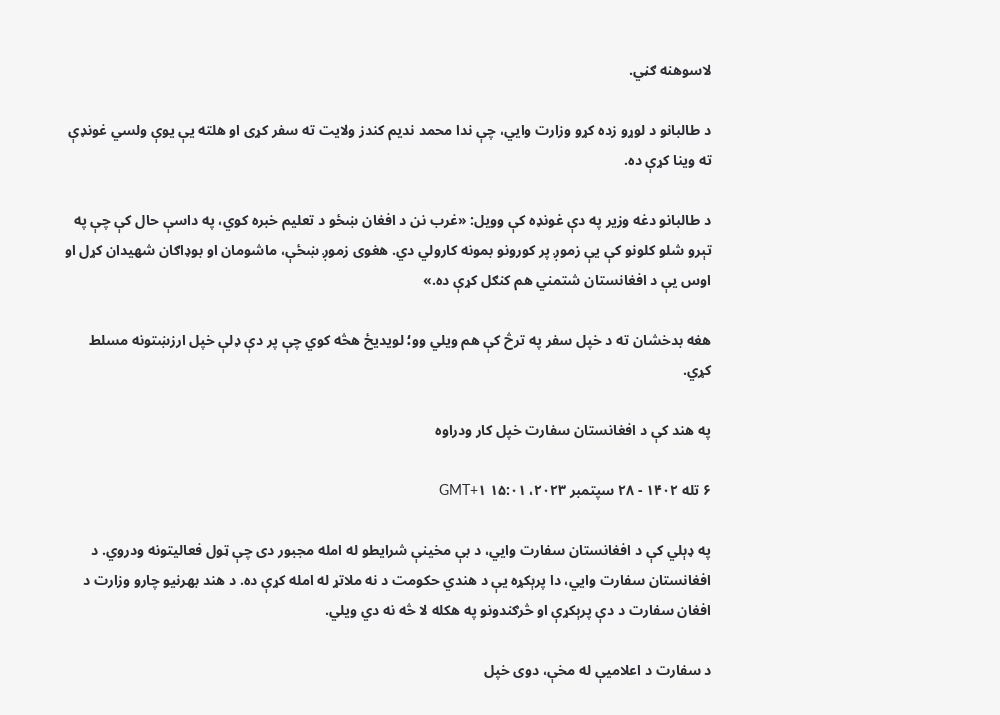لاسوهنه ګڼي.

د طالبانو د لوړو زده کړو وزارت وايي، چې ندا محمد ندیم کندز ولایت ته سفر کړی او هلته یې یوې ولسي غونډې ته وینا کړې ده.

د طالبانو دغه وزیر په دې غونډه کې وویل: «غرب نن د افغان ښځو د تعلیم خبره کوي، په داسې حال کې چې په تېرو شلو کلونو کې یې زموږ پر کورونو بمونه کارولي دي. هغوی زموږ ښځې، ماشومان او بوډاګان شهیدان کړل او اوس یې د افغانستان شتمني هم کنګل کړې ده.»

هغه بدخشان ته د خپل سفر په ترڅ کې هم ویلي وو؛ لویدیځ هڅه کوي چې پر دې ډلې خپل ارزښتونه مسلط کړي.

په هند کې د افغانستان سفارت خپل کار ودراوه

۶ تله ۱۴۰۲ - ۲۸ سپتمبر ۲۰۲۳، ۱۵:۰۱ GMT+۱

په ډېلي کې د افغانستان سفارت وايي، د بې مخینې شرایطو له امله مجبور دی چې ټول فعالیتونه ودروي. د افغانستان سفارت وايي، دا پرېکړه یې د هندي حکومت د نه ملاتړ له امله کړې ده. د هند بهرنیو چارو وزارت د افغان سفارت د دې پرېکړې او څرګندونو په هکله لا څه نه دي ویلي.

د سفارت د اعلامیې له مخې، دوی خپل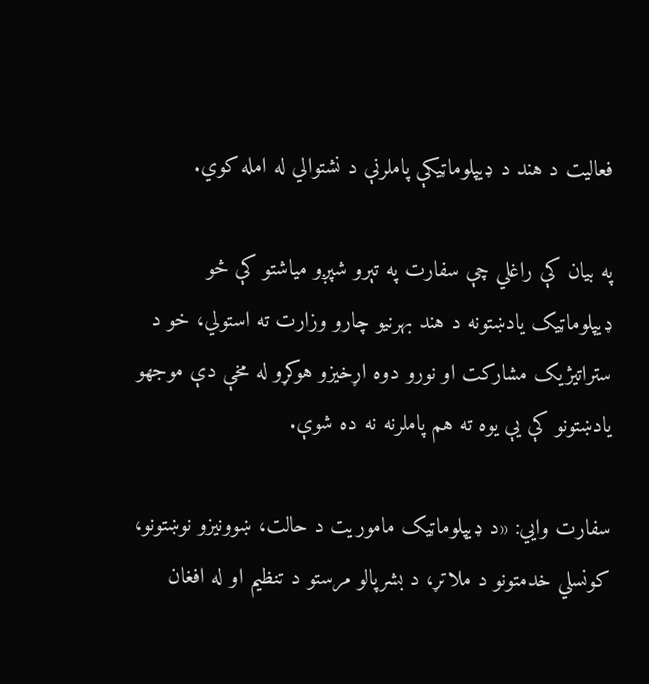فعالیت د هند د ډيپلوماټیکې پاملرنې د نشتوالي له امله کوي.

په بیان کې راغلي چې سفارت په تېرو شپږو میاشتو کې څو ډيپلوماټیک یادښتونه د هند بهرنیو چارو وزارت ته استولي، خو د ستراتیژیک مشارکت او نورو دوه اړخیزو هوکړو له مخې دې موجهو یادښتونو کې یې یوه ته هم پاملرنه نه ده شوې.

سفارت وايي: «د ډیپلوماټیک ماموریت د حالت، ښوونیزو نوښتونو، کونسلي خدمتونو د ملاتړ، د بشرپالو مرستو د تنظیم او له افغان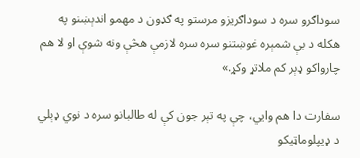سوداګرو سره د سوداګریزو مرستو په ګډون د مهمو اندېښنو په هکله د بې شمېره غوښتنو سره سره لازمې هڅې ونه شوې او لا هم چارواکو ډېر کم ملاتړ وکړ.»

سفارت دا هم وايي، چې په تېر جون کې له طالبانو سره د نوي ډېلي د ډيپلوماټیکو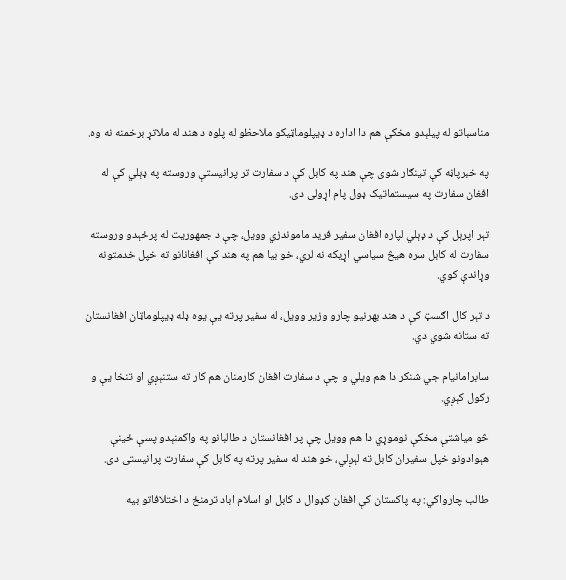مناسباتو له پیلېدو مخکې هم دا اداره د ډيپلوماټیکو ملاحظو له پلوه د هند له ملاتړ برخمنه نه وه.

په خبرپاڼه کې تینګار شوی چې هند په کابل کې د سفارت تر پرانیستې وروسته په ډېلي کې له افغان سفارت په سیستماتیک ډول پام اړولی دی.

تېر اپرېل کې د ډېلي لپاره افغان سفیر فرید ماموندزي وویل، چې د جمهوریت له پرځېدو وروسته سفارت له کابل سره هیڅ سیاسي اړیکه نه لري، خو بیا هم په هند کې افغانانو ته خپل خدمتونه وړاندې کوي.

د تېر کال اګسټ کې د هند بهرنیو چارو وزیر وویل، له سفیر پرته یې یوه ډله ډیپلوماټان افغانستان ته ستانه شوي دي.

سابرامانیام جي شنکر دا هم ویلي و چې د سفارت افغان کارمنان هم کار ته ستنېږي او تنخا یې و رکول کېږي.

څو میاشتې مخکې نوموړي دا هم وویل چې پر افغانستان د طالبانو په واکمنېدو پسې ځینې هېوادونو خپل سفیران کابل ته لېږلي، خو هند له سفیر پرته په کابل کې سفارت پرانیستی دی.

طالب چارواکي: په پاکستان کې افغان کډوال د کابل او اسلام اباد ترمنځ د اختلافاتو بیه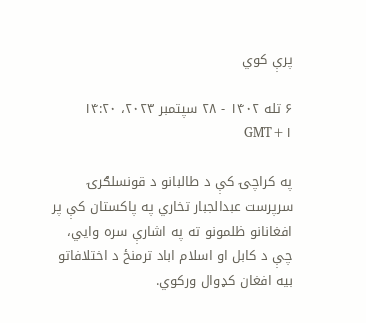پرې کوي

۶ تله ۱۴۰۲ - ۲۸ سپتمبر ۲۰۲۳، ۱۴:۲۰ GMT+۱

په کراچۍ کې د طالبانو د قونسلګرۍ سرپرست عبدالجبار تخاري په پاکستان کې پر افغانانو ظلمونو ته په اشارې سره وايي، چې د کابل او اسلام اباد ترمنځ د اختلافاتو بيه افغان کډوال ورکوي.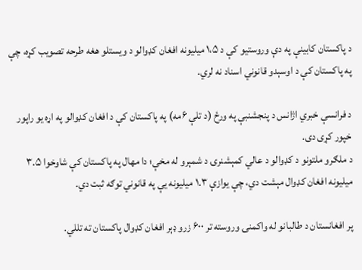د پاکستان کابینې په دې وروستیو کې د ۱،۵ میلیونه افغان کډوالو د ویستلو هغه طرحه تصویب کړه، چې په پاکستان کې د اوسېدو قانوني اسناد نه لري.

د فرانسې خبري اژانس د پنجشنبې په ورځ (د تلې ۶مه) په پاکستان کې د افغان کډوالو په اړه یو راپور خپور کړی دی.
د ملګرو ملتونو د کډوالو د عالي کمېشنرۍ د شمېرو له مخې؛ دا مهال په پاکستان کې شاوخوا ۳.۵ میلیونه افغان کډوال مېشت دي، چې یوازې ۱.۳ میلیونه یې په قانوني توګه ثبت دي.

پر افغانستان د طالبانو له واکمنۍ وروسته تر ۶۰۰ زرو ډېر افغان کډوال پاکستان ته تللي.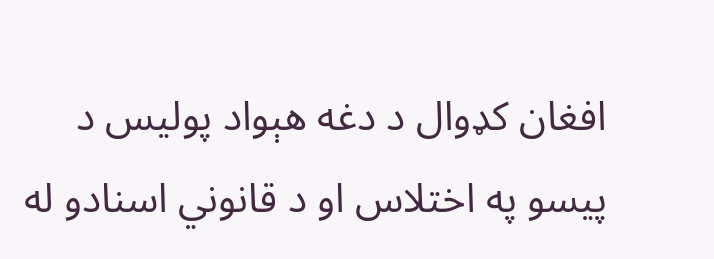افغان کډوال د دغه هېواد پولیس د پیسو په اختلاس او د قانوني اسنادو له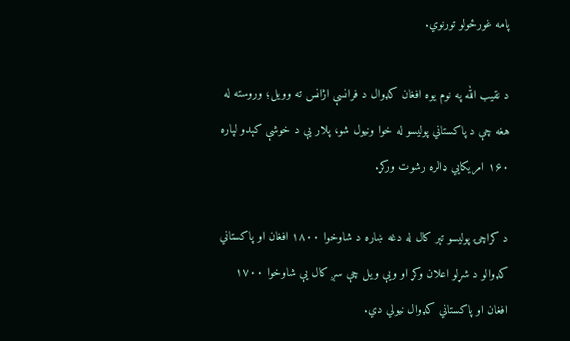پامه غورځولو تورنوي.

د نقیب الله په نوم یوه افغان کډوال د فرانسې اژانس ته وویل؛ وروسته له هغه چې د پاکستاني پولیسو له خوا ونیول شو، پلار یې د خوشې کېدو لپاره ۱۶۰ امریکایي ډالره رشوت ورکړ.

د کراچۍ پولیسو تېر کال له دغه ښاره د شاوخوا ۱۸۰۰ افغان او پاکستاني کډوالو د شړلو اعلان وکړ او ویې ویل چې سږ کال یې شاوخوا ۱۷۰۰ افغان او پاکستاني کډوال نیولي دي.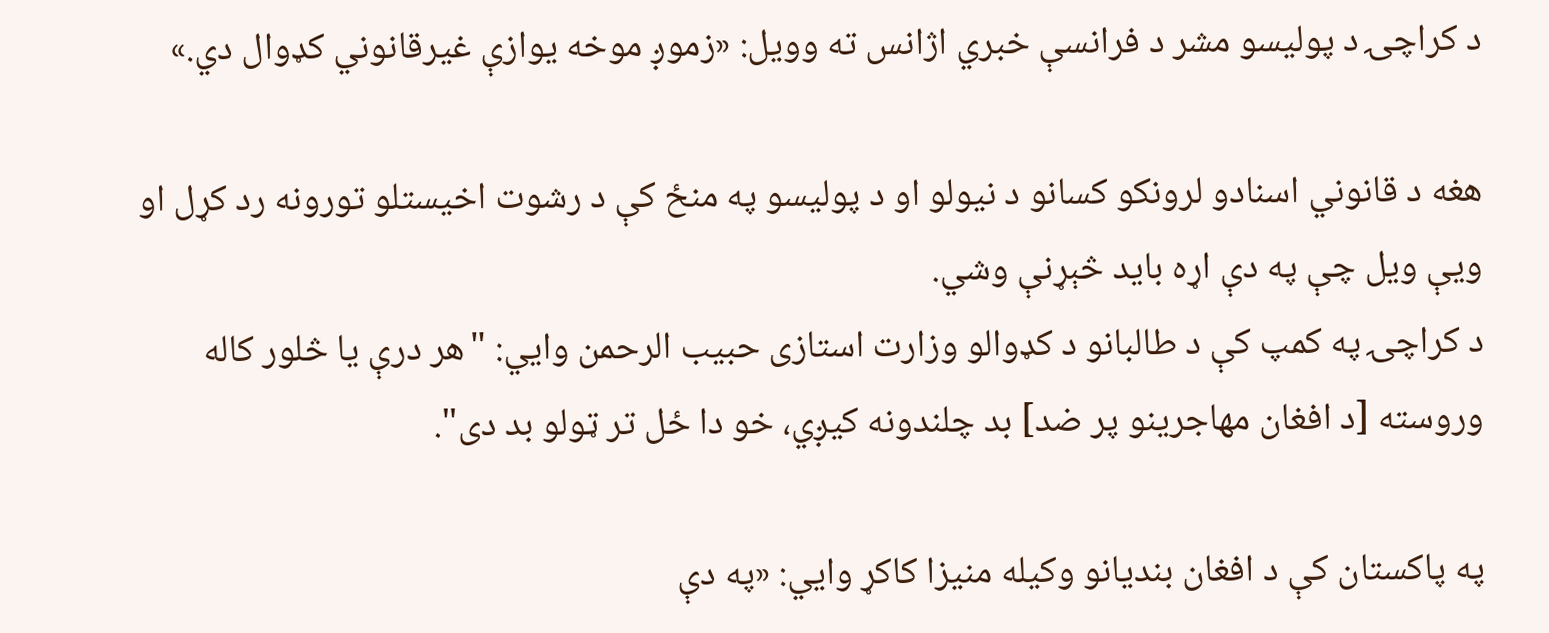د کراچۍ د پولیسو مشر د فرانسې خبري اژانس ته وویل: «زموږ موخه یوازې غیرقانوني کډوال دي.»

هغه د قانوني اسنادو لرونکو کسانو د نيولو او د پولیسو په منځ کې د رشوت اخيستلو تورونه رد کړل او ويې ويل چې په دې اړه بايد څېړنې وشي.
د کراچۍ په کمپ کې د طالبانو د کډوالو وزارت استازی حبیب الرحمن وايي: "هر درې یا څلور کاله وروسته [د افغان مهاجرینو پر ضد] بد چلندونه کیږي، خو دا ځل تر ټولو بد دی".

په پاکستان کې د افغان بندیانو وکیله منیزا کاکړ وايي: «په دې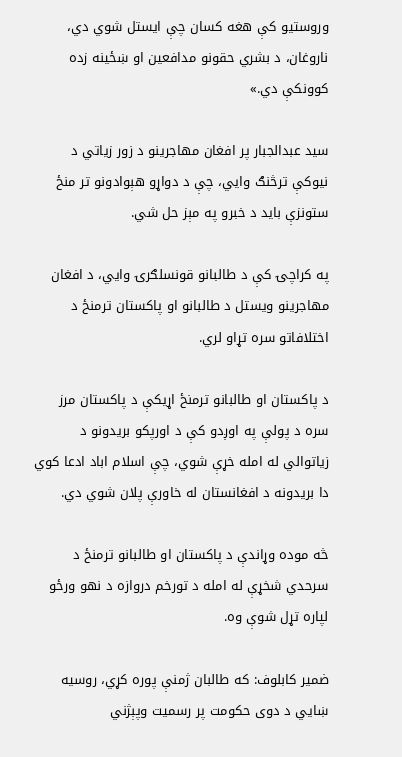وروستیو کې هغه کسان چې ایستل شوي دي، ناروغان، د بشري حقونو مدافعین او ښځینه زده کوونکې دي.»

سید عبدالجبار پر افغان مهاجرینو د زور زیاتي د نیوکې ترڅنګ وايي، چې د دواړو هېوادونو تر منځ ستونزې باید د خبرو په مېز حل شي.

په کراچۍ کې د طالبانو قونسلګرۍ وایي، د افغان مهاجرینو ویستل د طالبانو او پاکستان ترمنځ د اختلافاتو سره تړاو لري.

د پاکستان او طالبانو ترمنځ اړیکې د پاکستان مرز سره د پولې په اوږدو کې د اورپکو بریدونو د زیاتوالي له امله خړې شوي، چې اسلام اباد ادعا کوي دا بریدونه د افغانستان له خاورې پلان شوي دي.

څه موده وړاندې د پاکستان او طالبانو ترمنځ د سرحدي شخړې له امله د تورخم دروازه د نهو ورځو لپاره تړل شوې وه.

ضمیر کابلوف: که طالبان ژمنې پوره کړي، روسیه ښايي د دوی حکومت پر رسمیت وپېژني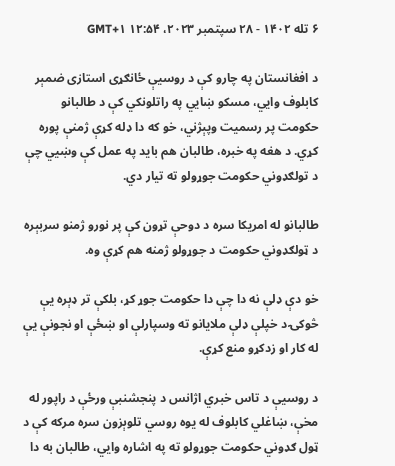۶ تله ۱۴۰۲ - ۲۸ سپتمبر ۲۰۲۳، ۱۲:۵۴ GMT+۱

د افغانستان په چارو کې د روسیې ځانګړی استازی ضمېر کابلوف وايي، مسکو ښايي په راتلونکي کې د طالبانو حکومت پر رسمیت وپېژني، خو که دا ډله کړې ژمنې پوره کړي. د هغه په خبره، طالبان هم باید په عمل کې وښيي چې د تولګډوني حکومت جوړولو ته تیار دي.

طالبانو له امریکا سره د دوحې تړون کې پر نورو ژمنو سربېره د ټولګډوني حکومت د جوړولو ژمنه هم کړې وه.

خو دې ډلې نه دا چې دا حکومت جوړ کړ، بلکې تر ډېره یې څوکۍ د خپلې ډلې ملایانو ته وسپارلې او ښځې او نجونې یې له کار او زدکړو منع کړې.

د روسیې د تاس خبري اژانس د پنجشنبې ورځې د راپور له مخې، ښاغلي کابلوف له یوه روسي تلوېزون سره مرکه کې د ټول ګډوني حکومت جوړولو ته په اشاره وايي، طالبان به دا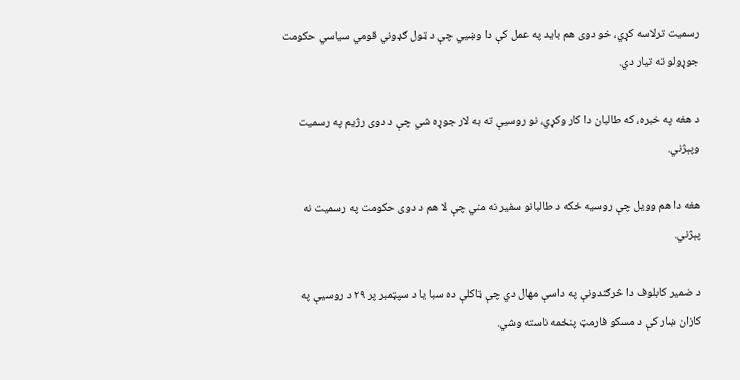رسمیت ترلاسه کړي، خو دوی هم باید په عمل کې دا وښيي چې د ټول ګډوني قومي سیاسي حکومت جوړولو ته تیار دي.

د هغه په خبره، که طالبان دا کار وکړي، نو روسیې ته به لار جوړه شي چې د دوی رژیم په رسمیت وپېژني.

هغه دا هم وویل چې روسیه ځکه د طالبانو سفیر نه مني چې لا هم د دوی حکومت په رسمیت نه پېژني.

د ضمیر کابلوف دا څرګندونې په داسې مهال دي چې ټاکلې ده سبا یا د سپټمبر پر ۲۹ د روسیې په کازان ښار کې د مسکو فارمټ پنځمه ناسته وشي.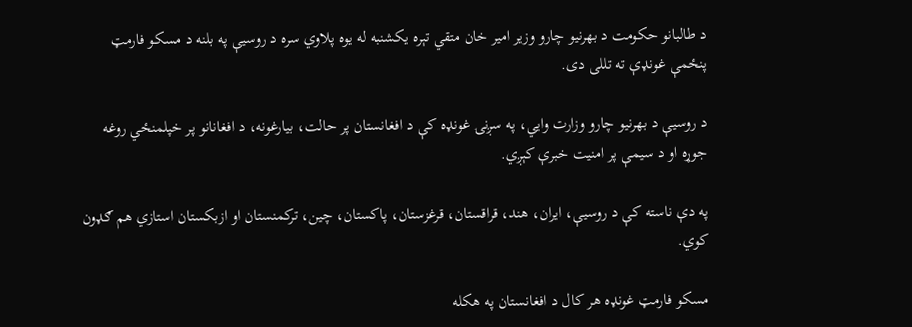د طالبانو حکومت د بهرنیو چارو وزیر امیر خان متقي تېره یکشنبه له یوه پلاوي سره د روسیې په بلنه د مسکو فارمټ پنځمې غونډې ته تللی دی.

د روسیې د بهرنیو چارو وزارت وايي، په سږنۍ غونډه کې د افغانستان پر حالت، بیارغونه، د افغانانو پر خپلمنځي روغه جوړه او د سیمې پر امنیت خبرې کېږي.

په دې ناسته کې د روسیې، ایران، هند، قراقستان، قرغزستان، پاکستان، چین، ترکمنستان او ازبکستان استازي هم ګډون کوي.

مسکو فارمټ غونډه هر کال د افغانستان په هکله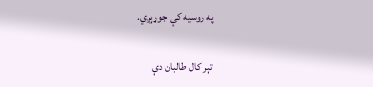په روسیه کې جوړېږي.

تېر کال طالبان دې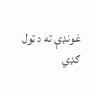غونډې ته د ټول ګډي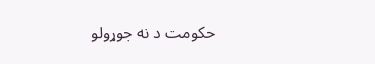حکومت د نه جوړولو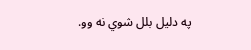په دلیل بلل شوي نه وو.